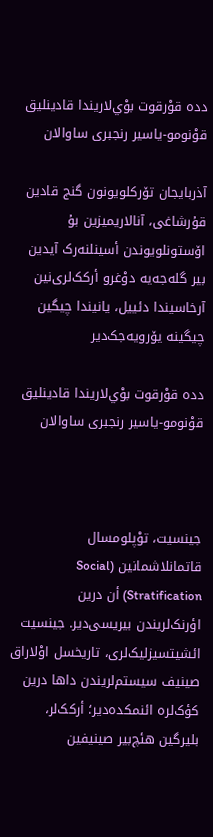دده‌‌ قوْرقوت بوْي‌لاریندا قادینلیق قوْنومو-یاسیر رنجبری ساوالان

آذربایجان تۆرکلويونون گنج قادین قۇرشاغی، آنالاریمیزین بۇ اۆستونلويوندن أسینلنه‌رک آيدین بیر گله‌جه‌يه دوْغرو أرکک‌لری‌نین آرخاسیندا دئيیل، يانیندا چیگین چیگینه يۆرويه‌جک‌دیر

دده‌‌ قوْرقوت بوْي‌لاریندا قادینلیق قوْنومو-یاسیر رنجبری ساوالان



جینسیت، توْپلومسال قاتمانلاشمانین (Social Stratification) أن درین اؤرنک‌لریندن بیریسی‌دیر. جینسیت ائشیتسیزلیک‌لری، تاریخسل اوْلاراق صینیف سیستم‌لریندن داها درین کؤک‌لره ائنمکده‌دیر؛ أرکک‌لر، بلیرگین هئچ‌بیر صینیفین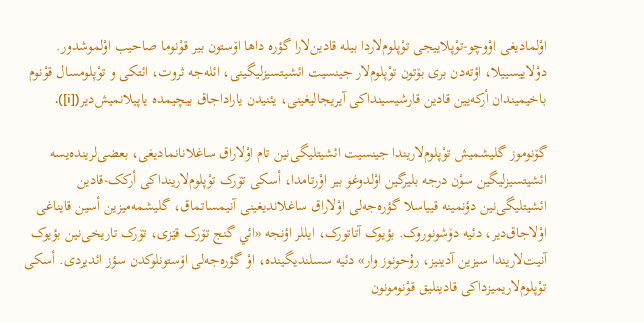اوْلمادیغی اوْوچو-توْپلايیجی توْپلوم‌لاردا بیله قادین‌لارا گؤره داها اۆستون بیر قوْنوما صاحیب اوْلموشدور. دوْلايیسیيلا، اؤته‌دن بری بۆتون توْپلوم‌لار جینسیت ائشیتسیزلیگینی، ائله‌جه ثروت، ائتکی و توْپلومسال قوْنوم باخیمیندان أرکه‌یین قادین قارشیسینداکی آيریجالیغینی، يئنیدن یاراداجاق بیچیمده ياپیلانمیش‌دیر([i]).

گۆنوموز گلیشمیش توْپلوم‌لاریندا جینسیت ائشیتلیگی‌نین تام اوْلاراق ساغلانانمادیغی، بعضی‌لرینده‌يسه ائشیتسیزلیگین سوْن درجه‌‌ بلیرگین اوْلدوغو بیر اوْرتامدا، أسکی تۆرک توْپلوم‌لارینداکی أرکک-قادین ائشیتلیگی‌نین دؤنمینه قیياسلا گؤره‌جه‌لی اوْلاراق ساغلاندیغینی آنیمساتماق، گلیشمه‌میزین أسین قايناغی اوْلاجاق‌دیر، دئیه دۆشونوروک. بؤيوک آتاتورک، ایللر اؤنجه «ائي گنج تۆرک قێزی، تۆرک تاریخی‌نین بؤيوک آنیت‌لاریندا سیزین آدینیز، رۇحونوز وار» دئيه سسلندیگینده، اوْ گؤره‌جه‌لی اۆستونلوکدن سؤز ائدیردی. أسکی توْپلوم‌لاریمیزداکی قادینلیق قوْنومونون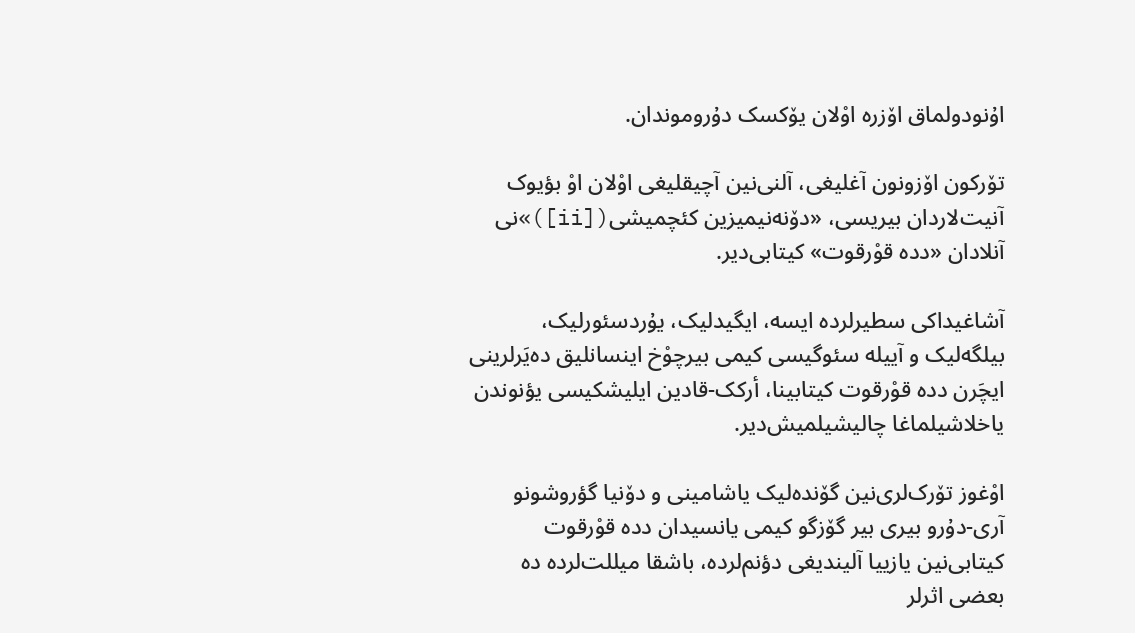اۇنودولماق اۆزره اوْلان يۆکسک دۇروموندان.

تۆرکون اۆزونون آغلیغی، آلنی‌نین آچیقلیغی اوْلان اوْ بؤيوک آنیت‌لاردان بیریسی، «دۆنه‌نیمیزین کئچمیشی([ii])»نی آنلادان «دده‌‌ قوْرقوت» کیتابی‌دیر.

آشاغیداکی سطیرلرده ایسه، ایگیدلیک، يۇردسئورلیک، بیلگه‌لیک و آییله‌‌ سئوگیسی کیمی بیرچوْخ اینسانلیق ده‌يَرلرینی ایچَرن دده‌‌ قوْرقوت کیتابینا، أرکک-قادین ایلیشکیسی يؤنوندن ياخلاشیلماغا چالیشیلمیش‌دیر.

اوْغوز تۆرک‌لری‌نین گۆنده‌لیک ياشامینی و دۆنيا گؤروشونو  آری-دۇرو بیری بیر گۆزگو کیمی يانسیدان دده‌‌ قوْرقوت کیتابی‌نین يازیيا آلیندیغی دؤنم‌لرده، باشقا میللت‌لرده ده بعضی اثرلر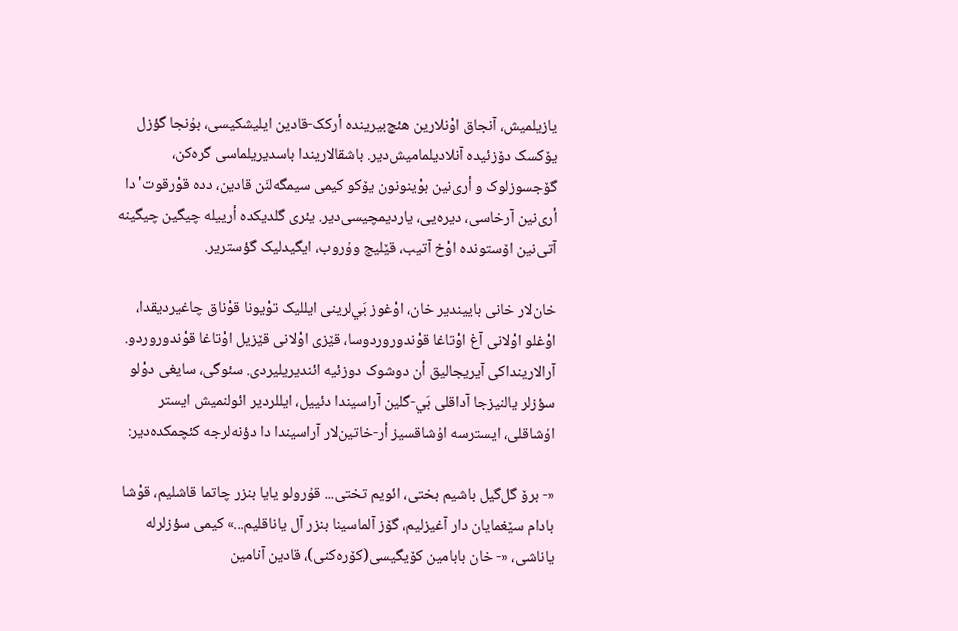يازیلمیش، آنجاق اوْنلارین هئچ‌بیرینده أرکک-قادین ایلیشکیسی، بۇنجا گؤزل يۆکسک دۆزئيده آنلادیلمامیش‌دیر. باشقالاریندا باسدیریلماسی گره‌کن، گۆجسوزلوک و أری‌نین بوْينونون يۆکو کیمی سیمگه‌لنَن قادین، دده‌‌ قوْرقوت'دا أری‌نین آرخاسی، دیره‌یی، ياردیمچیسی‌دیر. يئری گلدیکده أریيله چیگین چیگینه آتی‌نین اۆستونده اوْخ آتیب، قێلیج وۇروب، ایگیدلیک گؤستریر.

خان‌لار خانی بايیندیر خان، اوْغوز بَي‌لرینی ایللیک توْيونا قوْناق چاغیردیقدا، اوْغلو اوْلانی آغ اوْتاغا قوْندوروردوسا، قێزی اوْلانی قێزیل اوْتاغا قوْندوروردو. آرالارینداکی آیریجالیق أن دوشوک دوزئیه ائندیریلیردی. سئوگی، سايغی دوْلو سؤزلر يالنیزجا آداقلی بَي-گلین آراسیندا دئيیل، ایللردیر ائولنمیش ایستر اۇشاقلی، ایسترسه اۇشاقسیز أر-خاتین‌لار آراسیندا دا دؤنه‌لرجه کئچمکده‌دیر:

«- برۆ گل‌گیل باشیم بختی، ائویم تختی... قۇرولو يايا بنزر چاتما قاشلیم، قوْشا بادام سێغمايان دار آغیزلیم، گۆز آلماسینا بنزر آل ياناقلیم...» کیمی سؤزلرله ياناشی، «- خان بابامین کۆيگیسی(کۆره‌کنی)، قادین آنامین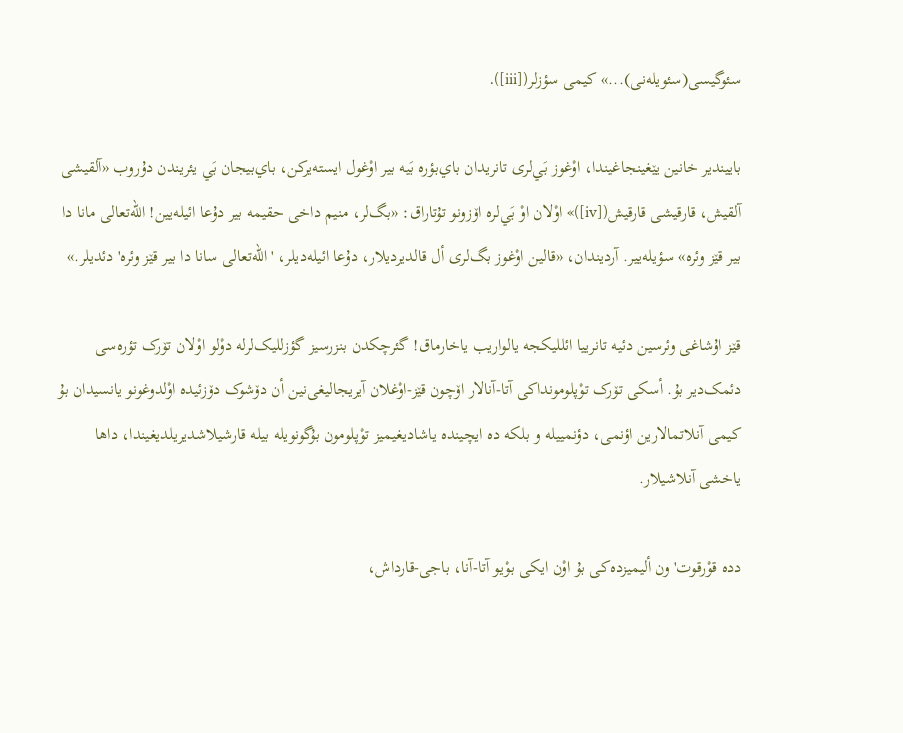سئوگیسی(سئویله‌نی)...» کیمی سؤزلر([iii]).

بايیندیر خانین يێغینجاغیندا، اوْغوز بَي‌لری تانریدان باي‌بؤره بَيه بیر اوْغول ایسته‌يرکن، باي‌بیجان بَي يئریندن دۇروب «آلقیشی آلقیش، قارقیشی قارقیش([iv])» اوْلان اوْ بَي‌لره اۆزونو تۇتاراق: «بگ‌لر، منیم داخی حقیمه بیر دۇعا ائيله‌يین! الله‌تعالی مانا دا بیر قێز وئره» سؤيله‌يیر. آردیندان، «قالین اوْغوز بگ‌لری أل قالدیردیلار، دۇعا ائيله‌دیلر، 'الله‌تعالی سانا دا بیر قێز وئره' دئدیلر.»

قێز اۇشاغی وئرسین دئيه تانریيا ائللیکجه يالواریب ياخارماق! گئرچکدن بنزرسیز گؤزللیک‌لرله دوْلو اوْلان تۆرک تؤره‌سی دئمک‌دیر بۇ. أسکی تۆرک توْپلومونداکی آتا-آنالار اۆچون قێز-اوْغلان آيریجالیغی‌نین أن دۆشوک دۆزئيده اوْلدوغونو يانسیدان بۇ کیمی آنلاتمالارین اؤنمی، دؤنمییله و بلکه ده ایچینده ياشادیغیمیز توْپلومون بۇگونويله بیله قارشیلاشدیریلدیغیندا، داها ياخشی آنلاشیلار.

دده‌‌ قوْرقوت'ون ألیمیزده‌کی بۇ اوْن ایکی بوْيو آتا-آنا، باجی-قارداش،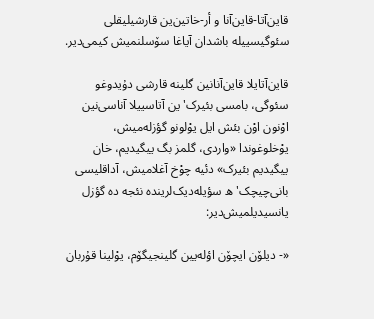قاين‌آتا-قاين‌آنا و أر-خاتین‌ین قارشیلیقلی سئوگیسیيله باشدان آياغا سۆسلنمیش کیمی‌دیر.

قاين‌آتايلا قاين‌آنانین گلینه قارشی دۇيدوغو سئوگی، بامسی بئيرک'ین آتاسیيلا آناسی‌نین اوْنون اوْن بئش ایل يوْلونو گؤزله‌میش، يوْخلوغوندا «واردی، گلمز بگ يیگیدیم، خان يیگیدیم بئيرک» دئيه چوْخ آغلامیش، آداقلیسی بانی‌چیچک'ه سؤيله‌دیک‌لرینده نئجه ده گؤزل يانسیدیلمیش‌دیر:

«- دیلۆن ایچۆن اؤله‌يین گلینجیگۆم، يوْلینا قۇربان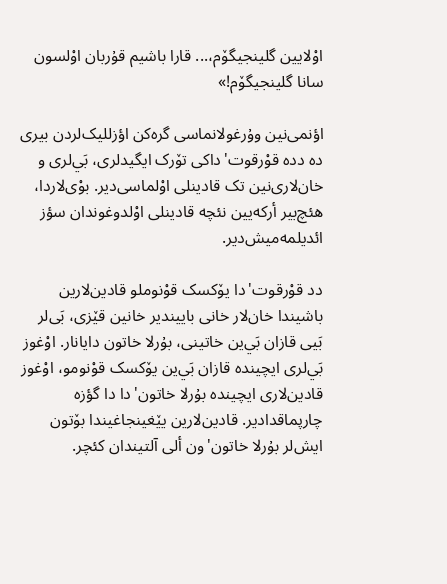اوْلايین گلینجیگۆم،... قارا باشیم قۇربان اوْلسون سانا گلینجیگۆم!»

اؤنمی‌نین وۇرغولانماسی گره‌کن اؤزللیک‌لردن بیری ده دده‌‌ قوْرقوت'داکی تۆرک ایگیدلری، بَي‌لری و خان‌لاری‌نین تک قادینلی اوْلماسی‌دیر. بوْی‌لاردا، هئچ‌بیر أرکه‌يین نئچه قادینلی اوْلدوغوندان سؤز ائدیلمه‌میش‌دیر.

دد قوْرقوت'دا يۆکسک قوْنوملو قادین‌لارین باشیندا خان‌لار خانی بايیندیر خانین قێزی، بَی‌لر بَیی قازان بَي‌ین خاتینی، بۇرلا خاتون دايانار. اوْغوز بَي‌لری ایچینده قازان بَي‌ین يۆکسک قوْنومو، اوْغوز قادین‌لاری ایچینده بۇرلا خاتون'دا دا گؤزه چارپماقدادیر. قادین‌لارین يێغینجاغیندا بۆتون ایش‌لر بۇرلا خاتون'ون ألی آلتیندان کئچر.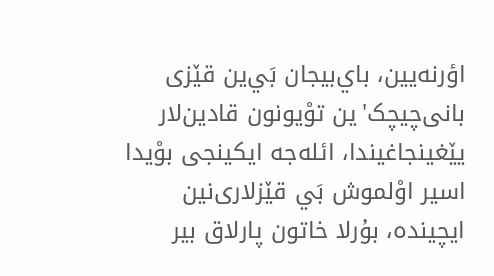اؤرنه‌يین، باي‌بیجان بَي‌ین قێزی بانی‌چیچک'ین توْيونون قادین‌لار يێغینجاغیندا، ائله‌جه ایکینجی بوْيدا اسیر اوْلموش بَي قێزلاری‌نین ایچینده، بۇرلا خاتون پارلاق بیر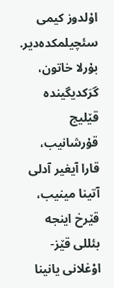اۇلدوز کیمی سئچیلمکده‌دیر. بۇرلا خاتون، گرَکدیگینده قێلیج قۇرشانیب، قارا آيغیر آدلی آتینا مینیب، قێرخ اینجه بئللی قێز-اوْغلانی يانینا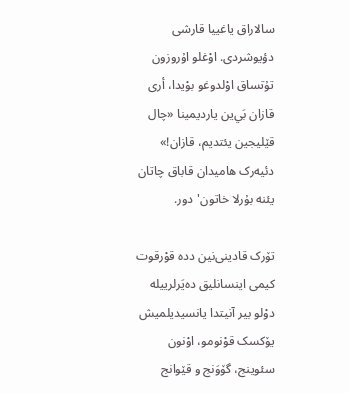سالاراق ياغیيا قارشی دؤيوشردی. اوْغلو اۇروزون تۇتساق اوْلدوغو بوْيدا، أری قازان بَي‌ین ياردیمینا «چال قێلیجین يئتدیم، قازان!» دئيه‌رک هامیدان قاباق چاتان يئنه بۇرلا خاتون'دور.

تۆرک قادینی‌نین دده‌‌ قوْرقوت کیمی اینسانلیق ده‌يَرلریيله دوْلو بیر آنیتدا يانسیدیلمیش يۆکسک قوْنومو، اوْنون سئوینج، گۆوَنج و قێوانج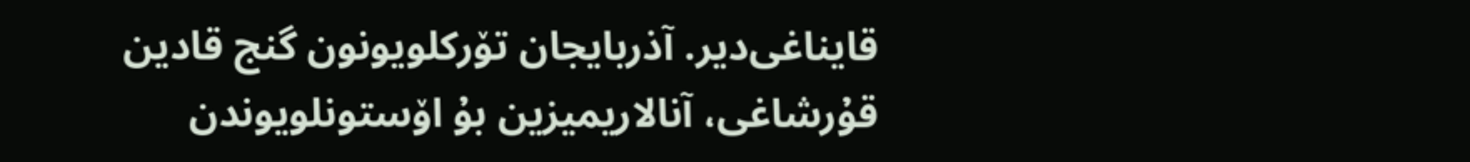قايناغی‌دیر. آذربایجان تۆرکلويونون گنج قادین قۇرشاغی، آنالاریمیزین بۇ اۆستونلويوندن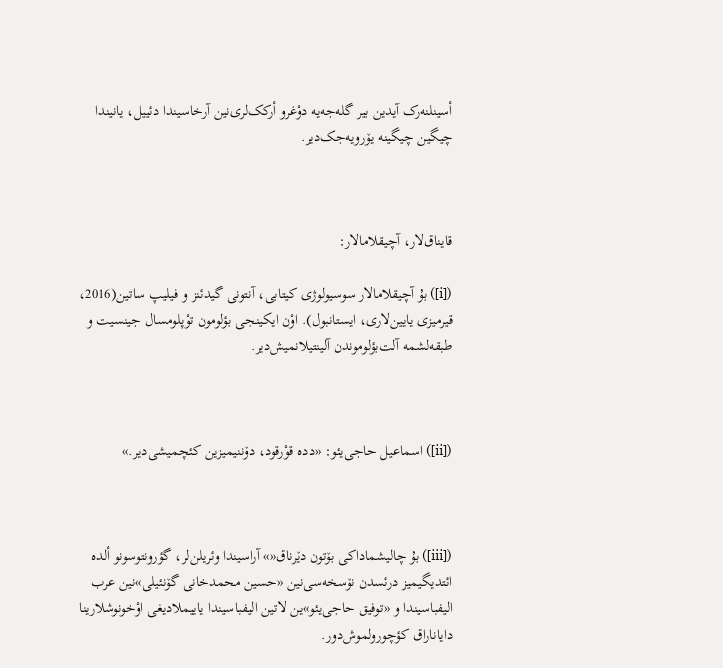أسینلنه‌رک آيدین بیر گله‌جه‌يه دوْغرو أرکک‌لری‌نین آرخاسیندا دئيیل، يانیندا چیگین چیگینه يۆرويه‌جک‌دیر.



قایناق‌لار، آچیقلامالار:

([i]) بۇ آچیقلامالار سوسیولوژی کیتابی، آنتونی گیدئنز و فیلیپ ساتین(2016، قیرمیزی یایین‌لاری، ایستانبول). اوْن ایکینجی بؤلومون توْپلومسال جینسیت و طبقه‌لشمه آلت‌بؤلوموندن آلینتیلانمیش‌دیر.



([ii]) اسماعیل حاجی‌یئو: «دده قوْرقود، دۆننیمیزین کئچمیشی‌دیر.»



([iii]) بۇ چالیشماداکی بۆتون دێرناق«» آراسیندا وئریلن‌لر، گؤرونتوسونو ألده ائتدیگیمیز درئسدن نۆسخه‌سی‌نین «حسین محمدخانی گۆنئیلی»نین عرب الیفباسیندا و «توفیق حاجی‌یئو»ین لاتین الیفباسیندا یاییملادیغی اوْخونوشلارینا دایاناراق کؤچورولموش‌دور.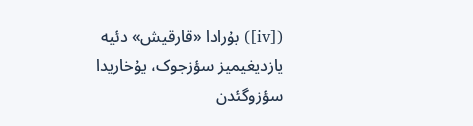([iv]) بۇرادا «قارقیش» دئیه یازدیغیمیز سؤزجوک، یۇخاریدا سؤزوگئدن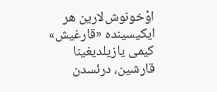اوْخونوش‌لارین هر ایکیسینده «قارغیش» کیمی یازیلدیغینا قارشین، درئسدن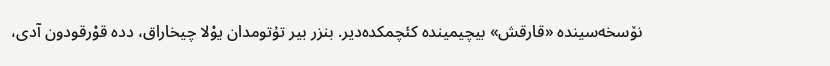نۆسخه‌سینده «قارقش» بیچیمینده کئچمکده‌دیر. بنزر بیر تۇتومدان یوْلا چیخاراق، دده قوْرقودون آدی،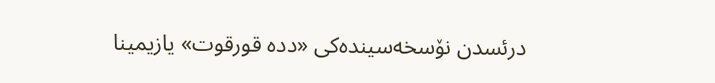درئسدن نۆسخه‌سینده‌کی «دده قورقوت» یازیمینا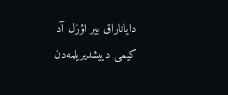دایاناراق بیر اؤزل آد کیمی دییشدیریلمه‌دن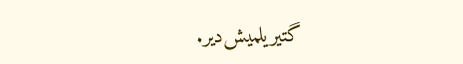گتیریلمیش‌دیر.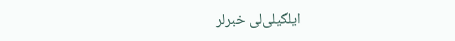ایلگیلی‌لی خبرلر